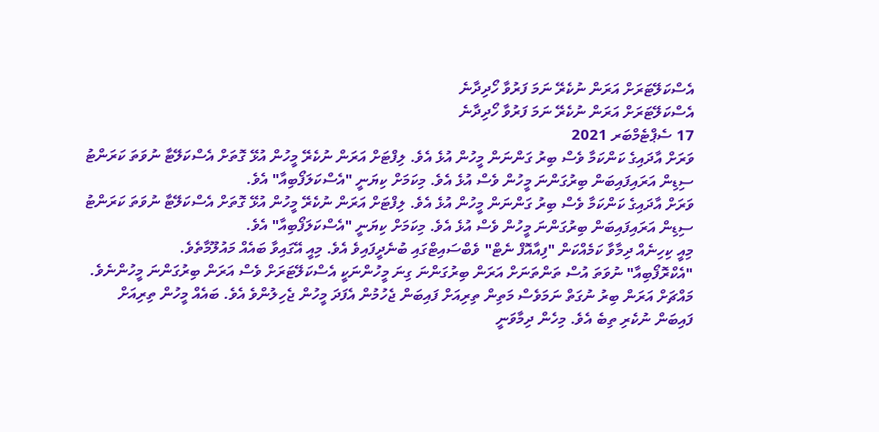އެސްކަލޭޓަރަށް އަރަން ނުކެރޭ ނަމަ ފަރުވާ ހޯދިދާނެ
އެސްކަލޭޓަރަށް އަރަން ނުކެރޭ ނަމަ ފަރުވާ ހޯދިދާނެ
17 ސެޕްޓެމްބަރ 2021
ވަރަށް އާދައިގެ ކަންކަމާ ވެސް ބިރު ގަންނަން މީހުން އުޅެ އެވެ. ލިފްޓަށް އަރަން ނުކެރޭ މީހުން އުޅޭ ގޮތަށް އެސްކަލޭޓާ ނުވަތަ ކަރަންޓު ސިޑިން އަރައިފައިބަން ބިރުގަންނަ މީހުން ވެސް އުޅެ އެވެ. މިކަމަށް ކިޔަނީ "އެސްކަލަފޯބިއާ" އެވެ.
ވަރަށް އާދައިގެ ކަންކަމާ ވެސް ބިރު ގަންނަން މީހުން އުޅެ އެވެ. ލިފްޓަށް އަރަން ނުކެރޭ މީހުން އުޅޭ ގޮތަށް އެސްކަލޭޓާ ނުވަތަ ކަރަންޓު ސިޑިން އަރައިފައިބަން ބިރުގަންނަ މީހުން ވެސް އުޅެ އެވެ. މިކަމަށް ކިޔަނީ "އެސްކަލަފޯބިއާ" އެވެ.
މިއީ ކިހިނެއް ދިމާވާ ކަމެއްކަން "ފިއާއޮފް ނެޓް" ވެބްސައިޓްގައި ބުނެދީފައިވެ އެވެ. މިއީ އޭގައިވާ ބައެއް މައުލޫމާތެވެ.
"އެކްރޮފޯބިއާ" ނުވަތަ އުސް ތަންތަނަށް އަރަން ބިރުގަންނަ ގިނަ މީހުންނަކީ އެސްކަލޭޓަރަށް ވެސް އަރަން ބިރުގަންނަ މީހުންނެވެ. މައްޗަށް އަރަން ބިރު ނުގަތް ނަމަވެސް މަތިން ތިރިއަށް ފައިބަން ޖެހުމުން އެފަދަ މީހުން ޖެހިލުންވެ އެވެ. ބައެއް މީހުން ތިރިއަށް ފައިބަން ނުކެރި ތިބެ އެވެ. މިހެން ދިމާވަނީ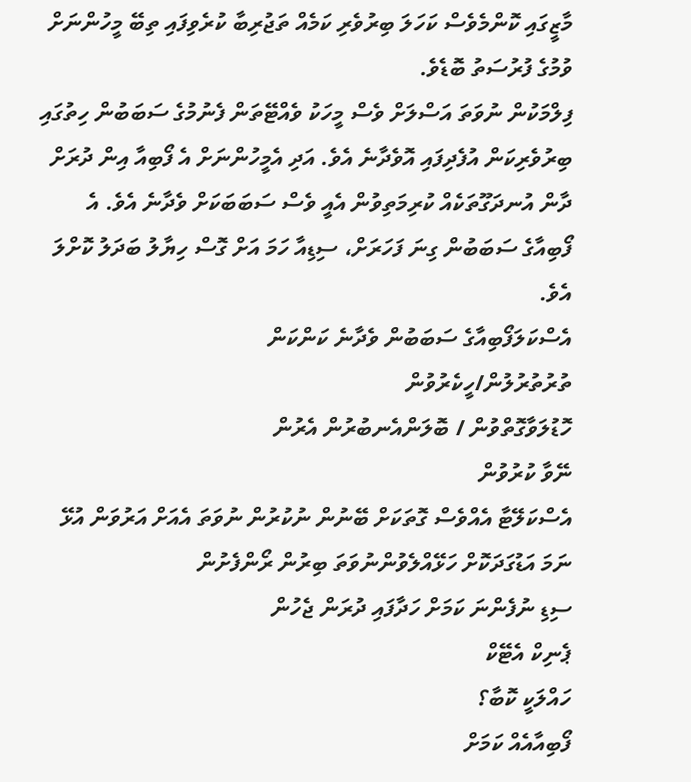މާޒީގައި ކޮންމެވެސް ކަހަލަ ބިރުވެރި ކަމެއް ތަޖުރިބާ ކުރެވިފައި ތިބޭ މީހުންނަށް ވުމުގެ ފުރުސަތު ބޮޑެވެ.
ފިލްމަކުން ނުވަތަ އަސްލަށް ވެސް މީހަކު ވެއްޓޭތަން ފެނުމުގެ ސަބަބުން ހިތުގައި ބިރުވެރިކަން އުފެދިފައި އޮވެދާނެ އެވެ. އަދި އެމީހުންނަށް އެ ފޯބިއާ އިން ދުރަށް ދާން އުނދަގޫތަކެއް ކުރިމަތިވުން އެއީ ވެސް ސަބަބަކަށް ވެދާނެ އެވެ. އެ ފޯބިއާގެ ސަބަބުން ގިނަ ފަހަރަށް، ސިޑިއާ ހަމަ އަށް ގޮސް ހިޔާލު ބަދަލު ކޮށްލަ އެވެ.
އެސްކަލަފޯބިއާގެ ސަބަބުން ވެދާނެ ކަންކަން
ތުރުތުރުލުން/ހީކެރުވުން
ހޮޑުލަވާގޮތްވުން / ބޮލަންއެނބުރުން އެރުން
ނޭވާ ކުރުވުން
އެސްކަލޭޓާ އެއްވެސް ގޮތަކަށް ބޭނުން ނުކުރުން ނުވަތަ އެއަށް އަރުވަން އުޅޭ ނަމަ އަޑުގަދަކޮށް ހަޅޭއްލެވުންނުވަތަ ބިރުން ރޯންފެށުން
ސިޑި ނުފެންނަ ކަމަށް ހަދާފައި ދުރަން ޖެހުން
ޕެނިކް އެޓޭކް
ހައްލަކީ ކޮބާ؟
ފޯބިއާއެއް ކަމަށް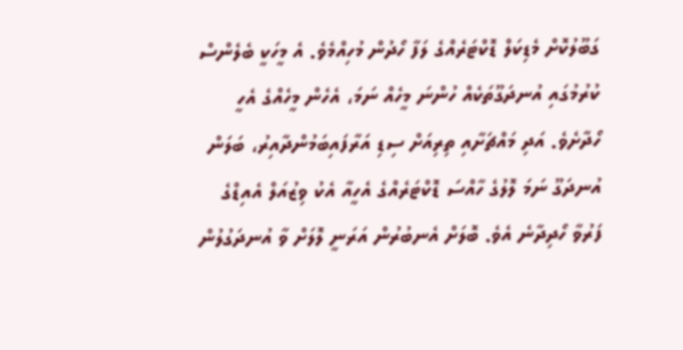ގަބޫލުކޮށް މެޑިކަލް ޑޮކްޓަރެއްގެ ލަފާ ހޯދުން މުހިއްމެވެ. އެ މީހަކީ ބެލެންސް ކުރުމުގައި އުނދަގޫތަކެއް ހުންނަ މީހެއް ނަމަ، އެހެން މީހެއްގެ އެހީ ހޯދާށެވެ. އަދި މައްޗަށާއި ތިރިއަށް ސިޑި އަރާފައިބަމުންދާއިރު، ބަލަން އުނދަގޫ ނަމަ ލޮލުގެ ހާއްސަ ޑޮކްޓަރެއްގެ އެހީއާ އެކު ވިޒުއަލް އެއިޑްގެ ފަރުވާ ހޯދިދާނެ އެވެ. ބޮލަށް އެނބުރުން އަރަނީ ލޮލަށް ވާ އުނދަގުލުން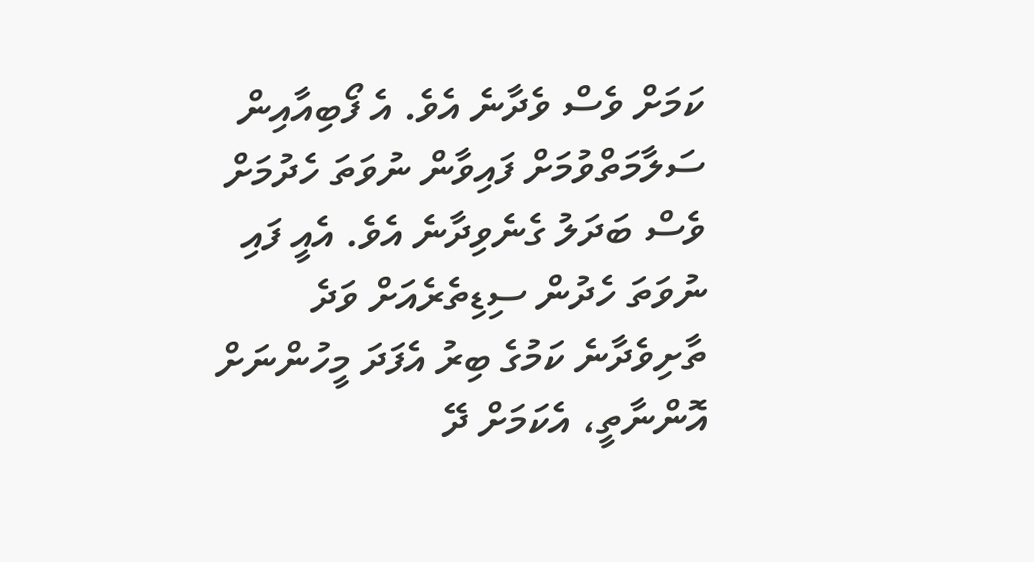ކަމަށް ވެސް ވެދާނެ އެވެ. އެ ފޯބިއާއިން ސަލާމަތްވުމަށް ފައިވާން ނުވަތަ ހެދުމަށް ވެސް ބަދަލު ގެނެވިދާނެ އެވެ. އެއީ ފައި ނުވަތަ ހެދުން ސިޑިތެރެއަށް ވަދެ ތާށިވެދާނެ ކަމުގެ ބިރު އެފަދަ މީހުންނަށް އޮންނާތީ، އެކަމަށް ދޭ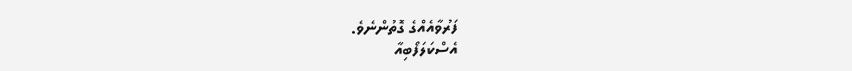ފަރުވާއެއްގެ ގޮތުންނެވެ.
އެސްކަލަފޯބިއާ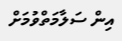އިން ސަލާމަތްވުމަށް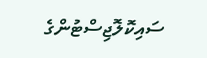ސައިކޮލޮޖިސްޓުންގެ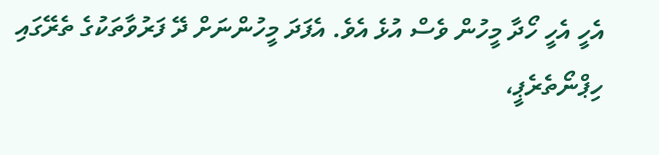އެހީ އެހީ ހޯދާ މީހުން ވެސް އުޅެ އެވެ. އެފަދަ މީހުންނަށް ދޭ ފަރުވާތަކުގެ ތެރޭގައި ހިޕްނޯތެރެޕީ،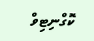ކޮގްނިޓިވް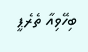ބިހޭވިއާ ތެރެޕީ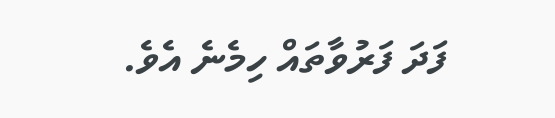ފަދަ ފަރުވާތައް ހިމެނެ އެވެ.